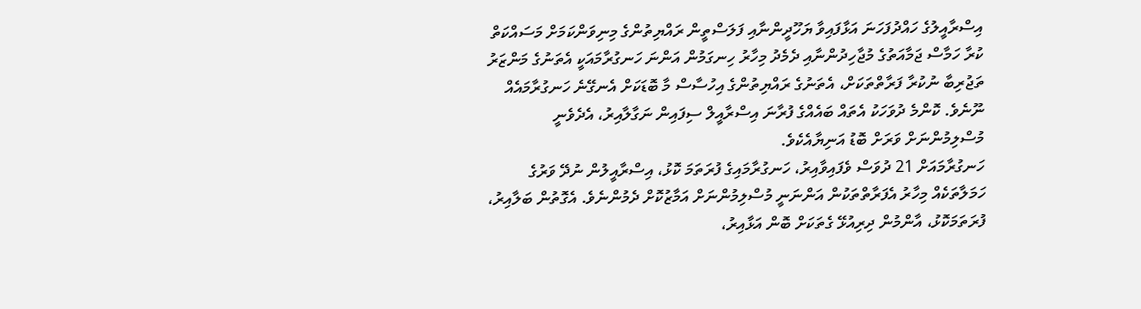އިސްރާއީލުގެ ހައްދުފަހަނަ އަޅާފައިވާ ޔަހޫދީންނާއި ފަލަސްތީން ރައްޔިތުންގެ މިނިވަންކަމަށް މަސައްކަތް ކުރާ ހަމާސް ޖަމާއަތުގެ މުޖާހިދުންނާއި ދެމެދު މިހާރު ހިނގަމުން އަންނަ ހަނގުރާމައަކީ އެތަނުގެ މަންޒަރު ތަޖުރިބާ ނުކުރާ ފަރާތްތަކަށް، އެތަނުގެ ރައްޔިތުންގެ އިހުސާސް މާ ބޮޑަކަށް އެނގޭނެ ހަނގުރާމައެއް ނޫނެވެ. ކޮންމެ ދުވަހަކު އެތައް ބައެއްގެ ފުރާނަ އިސްރާއީލް ސިފައިން ނަގާލާއިރު، އެދެވެނީ މުސްލިމުންނަށް ވަރަށް ބޮޑު އަނިޔާއެކެވެ.
ހަނގުރާމައަށް 21 ދުވަސް ވެފައިވާއިރު، ހަނގުރާމައިގެ ފުރަތަމަ ކޮޅު، އިސްރާއީލުން ނުދޭ ވަރުގެ ހަމަލާތަކެއް މިހާރު އެފަރާތްތަކުން އަންނަނީ މުސްލިމުންނަށް އަމާޒުކޮށް ދެމުންނެވެ. އެގޮތުން ބަލާއިރު، ފުރަތަމަކޮޅު، އާންމުން ދިރިއުޅޭ ގެތަކަށް ބޮން އަޅާއިރު،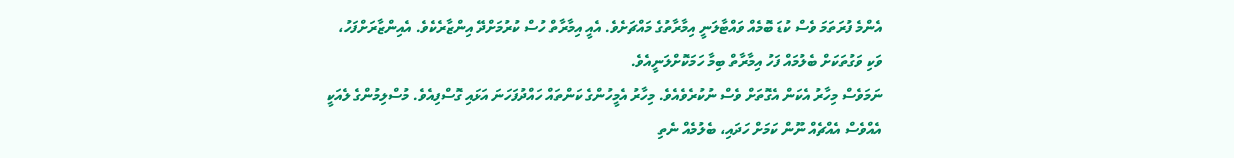އެންމެ ފުރަތަމަ ވެސް ކުޑަ ބޮމެއް ވައްޓާލަނީ އިމާރާތުގެ މައްޗަށެވެ. އެއީ އިމާރާތް ހުސް ކުރުމަށްދޭ އިންޒާރެކެވެ. އެއިންޒާރަށްފަހު، ވަކި ވަގުތަކަށް ބެލުމައް ފަހު އިމާރާތް ބިމާ ހަމަކޮށްލަނީއެވެ.
ނަމަވެސް މިހާރު އެކަން އެގޮތަށް ވެސް ނުކުރެވެއެވެ. މިހާރު އެމީހުންގެ ކަންތައް ހައްދުފަހަނަ އަޅައި ގޮސްފިއެވެ. މުސްލިމުންގެ ލެއަކީ އެއްވެސް އެއްޗެއް ނޫން ކަމަށް ހަދައި، ބެލުމެއް ނެތި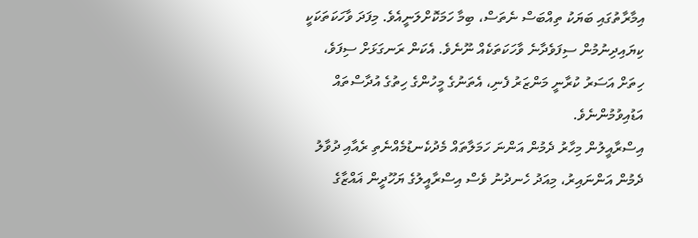އިމާރާތުގައި ބަޔަކު ތިއްބަސް ނެތަސް، ބިމާ ހަމަކޮށްލަނީއެވެ. މިފަދަ ވާހަކަތަކަކީ ކިޔައިދިނުމުން ސިފަވެދާނެ ވާހަކަތަކެއް ނޫނެވެ. އެކަން ރަނގަޅަށް ސިފަވެ، ހިތަށް އަސަރު ކުރާނީ މަންޒަރު ފެނި، އެތަނުގެ މީހުންގެ ހިތުގެ އުދާސްތައް އަޑުއިވުމުންނެވެ.
އިސްރާއީލުން މިހާރު ދެމުން އަންނަ ހަމަލާތައް މެދުކެނޑުމެއްނެތި ރެއާއި ދުވާލު ދެމުން އަންނައިރު، މިއަދު ހެނދުނު ވެސް އިސްރާއީލުގެ ޔަހޫދީން ޣައްޒާގެ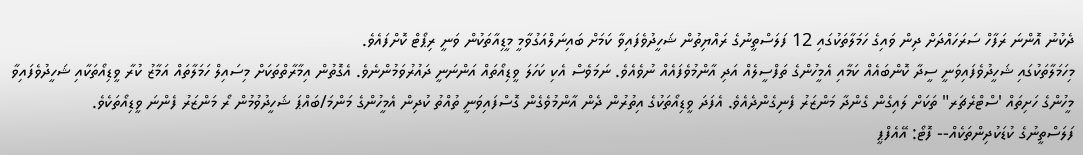ދެކުނު އޮންނަ ރަފާހް ސަރަހައްދަށް ދިން ވައިގެ ހަމަލާތަކުގައި 12 ފަލަސްތީނުގެ ރައްޔިތުން ޝަހީދުވެފައިވާ ކަމަށް ބައިނަލްއަގުވާމީ މީޑިއާތަކުން ވަނީ ރިޕޯޓް ކޮށްފައެވެ.
މިހަމަލާތަކުގައި ޝަހީދުވެފައިވަނީ ސީދާ ކޮންބައެއް ކަމާއި އެމީހުންގެ ތަފްސީލެއް އަދި އާންމުވެފައެއް ނުވެއެވެ. ނަމަވެސް އެކި ކަހަލަ ވީޑިއޯތައް އަންނަނީ ދައުރުވަމުންނެވެ. އެގޮތުން އިމާރާތްތަކަށް މިސައިލް ހަމަލާތައް އަމާޒު ކުރާ ވީޑިއޯތަކާއި ޝަހީދުވެފައިވާ މީހުންގެ ހަށިތައް 'ސްޓްރެޗަރ" ތަކަށް ލައިގެން ގެންދާ މަންޒަރު ފެނިގެންދެއެވެ. އެފަދަ ވީޑިއޯތަކުގެ އިތުރުން ދެން އާންމުވެގެން ގޮސްފައިވަނީ ތުއްތު ކުދިން އެމީހުންގެ މަންމަ/ބައްޕަ ޝަހީދުވުމުން ރޯ މަންޒަރު ފެންނަ ވީޑިއޯތަކެވެ.
ފަލަސްތީނުގެ ކުޑަކުދިންތަކެއް-- ފޮޓޯ: އޭއެފްޕީ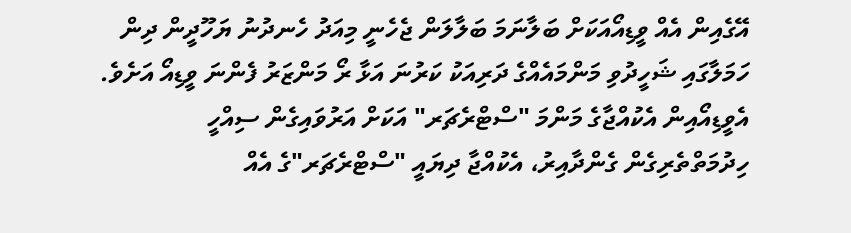އޭގެއިން އެއް ވީޑިއޯއަކަށް ބަލާނަމަ ބަލާލަން ޖެހެނީ މިއަދު ހެނދުނު ޔަހޫދީން ދިން ހަމަލާގައި ޝަހީދުވި މަންމައެއްގެ ދަރިއަކު ކަރުނަ އަޅާ ރޯ މަންޒަރު ފެންނަ ވީޑިއޯ އަށެވެ.
އެވީޑިއޯއިން އެކުއްޖާގެ މަންމަ "ސްޓްރެޗަރ" އަކަށް އަރުވައިގެން ސިއްހީ ހިދުމަތްތެރިގެން ގެންދާއިރު، އެކުއްޖާ ދިޔައީ "ސްޓްރެޗަރ"ގެ އެއް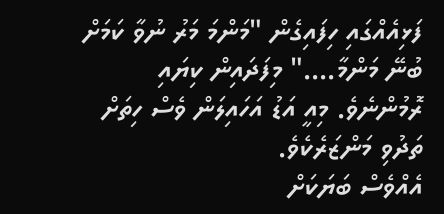ފަޅިއެއްގައި ހިފައިގެން "މަންމަ މަރު ނުވާ ކަމަށް ބުނޭ މަންމާ...." މިފަދައިން ކިޔައި ރޮމުންނެވެ. މިއީ އަޑު އަހައިލަން ވެސް ހިތަށް ތަދުވި މަންޒަރެކެވެ.
އެއްވެސް ބަޔަކަށް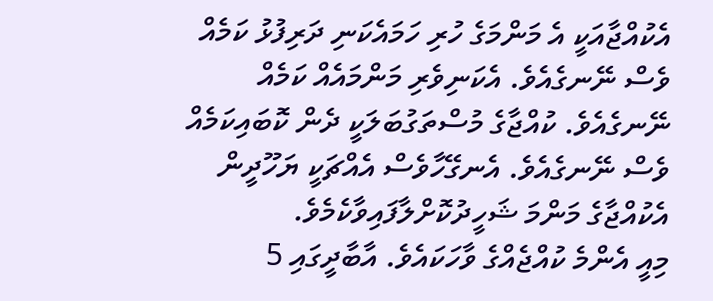އެކުއްޖާއަކީ އެ މަންމަގެ ހުރި ހަމައެކަނި ދަރިފުޅު ކަމެއް ވެސް ނޭނގެއެވެ. އެކަނިވެރި މަންމައެއް ކަމެއް ނޭނގެއެވެ. ކުއްޖާގެ މުސްތަގުބަލަކީ ދެން ކޮބައިކަމެއް ވެސް ނޭނގެއެވެ. އެނގޭހާވެސް އެއްޗަކީ ޔަހޫދީން އެކުއްޖާގެ މަންމަ ޝަހީދުކޮށްލާފައިވާކެމެވެ.
މިއީ އެންމެ ކުއްޖެއްގެ ވާހަކައެވެ. އާބާދީގައި 5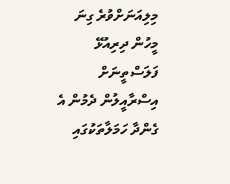މިލިއަނަށްވުރެ ގިނަ މީހުން ދިރިއުޅޭ ފަލަސްތީނަށް އިސްރާއީލުން ދެމުން އެ ގެންދާ ހަމަލާތަކުގައި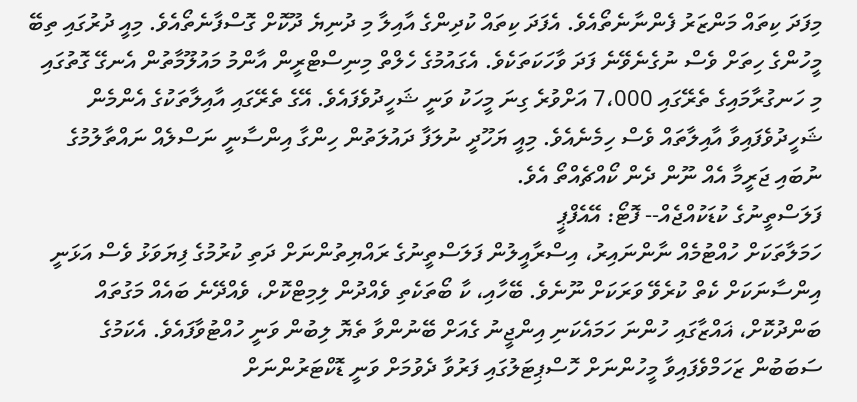މިފަދަ ކިތައް މަންޒަރު ފެންނާނެތޯއެވެ. އެފަދަ ކިތައް ކުދިންގެ އާއިލާ މި ދުނިޔެ ދޫކޮށް ގޮސްފާނެތޯއެވެ. މިއީ ދުރުގައި ތިބޭ މީހުންގެ ހިތަށް ވެސް ނުގެނެވޭނެ ފަދަ ވާހަކަތަކެވެ. އެގައުމުގެ ހެލްތް މިނިސްޓްރީން އާންމު މައުލޫމާތުން އެނގޭ ގޮތުގައި މި ހަނގުރާމައިގެ ތެރޭގައި 7،000 އަށްވުރެ ގިނަ މީހަކު ވަނީ ޝަހީދުވެފައެވެ. އޭގެ ތެރޭގައި އާއިލާތަކުގެ އެންމެން ޝަހީދުވެފައިވާ އާއިލާތައް ވެސް ހިމެނެއެވެ. މިއީ ޔަހޫދީ ނުލަފާ ދައުލަތުން ހިންގާ އިންސާނީ ނަސްލެއް ނައްތާލުމުގެ ނުބައި ޖަރީމާ އެއް ނޫން ދެން ކޯއްޗެއްތޯ އެވެ.
ފަލަސްތީނުގެ ކުޑަކުއްޖެއް-- ފޮޓޯ: އޭއެފްޕީ
ހަމަލާތަކަށް ހުއްޓުމެއް ނާންނައިރު، އިސްރާއީލުން ފަލަސްތީނުގެ ރައްޔިތުންނަށް ދަތި ކުރުމުގެ ފިޔަވަޅު ވެސް އަޅަނީ އިންސާނަކަށް ކެތް ކުރެވޭ ވަރަކަށް ނޫނެވެ. ބޭހާއި، ކާ ބޯތަކެތި ވެއްދުން ލިމިޓްކޮށް، ވެއްދޭނެ ބައެއް މަގުތައް ބަންދުކޮށް، ޣައްޒާގައި ހުންނަ ހަމައެކަނި އިންޖީނު ގެއަށް ބޭނުންވާ ތެޔޮ ލިބުން ވަނީ ހުއްޓުވާފައެވެ. އެކަމުގެ ސަބަބުން ޒަހަމްވެފައިވާ މީހުންނަށް ހޮސްޕިޓަލުގައި ފަރުވާ ދެވުމަށް ވަނީ ޑޮކްޓަރުންނަށް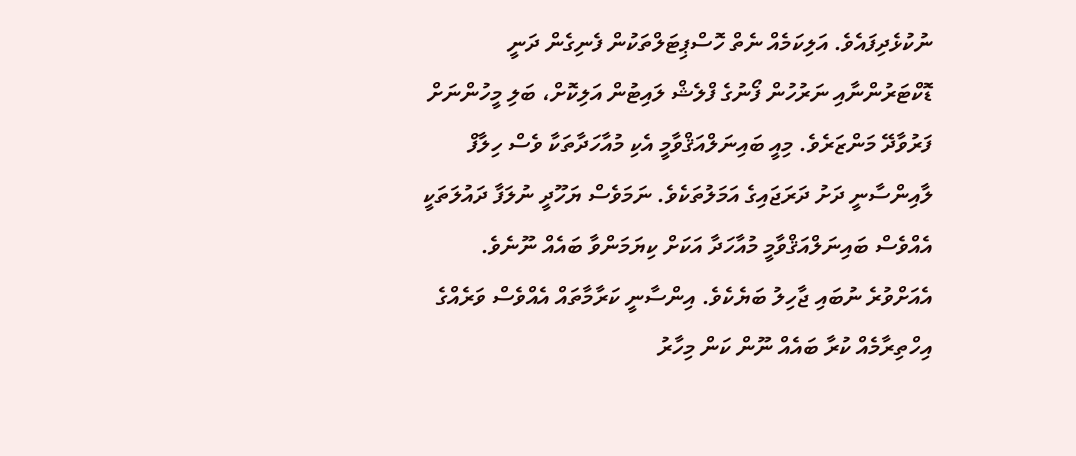ނުކުޅެދިފައެވެ. އަލިކަމެއް ނެތް ހޮސްޕިޓަލްތަކުން ފެނިގެން ދަނީ ޑޮކްޓަރުންނާއި ނަރުހުން ފޯނުގެ ފްލެޝް ލައިޓުން އަލިކޮށް، ބަލި މީހުންނަށް ފަރުވާދޭ މަންޒަރެވެ. މިއީ ބައިނަލްއަޤްވާމީ އެކި މުއާހަދާތަކާ ވެސް ހިލާފް ލާއިންސާނީ ދަށު ދަރަޖައިގެ އަމަލުތަކެވެ. ނަމަވެސް ޔަހޫދީ ނުލަފާ ދައުލަތަކީ އެއްވެސް ބައިނަލްއަޤްވާމީ މުއާހަދާ އަކަށް ކިޔަމަންވާ ބައެއް ނޫނެވެ. އެއަށްވުރެ ނުބައި ޖާހިލު ބަޔެކެވެ. އިންސާނީ ކަރާމާތައް އެއްވެސް ވަރެއްގެ އިހްތިރާމެއް ކުރާ ބައެއް ނޫން ކަން މިހާރު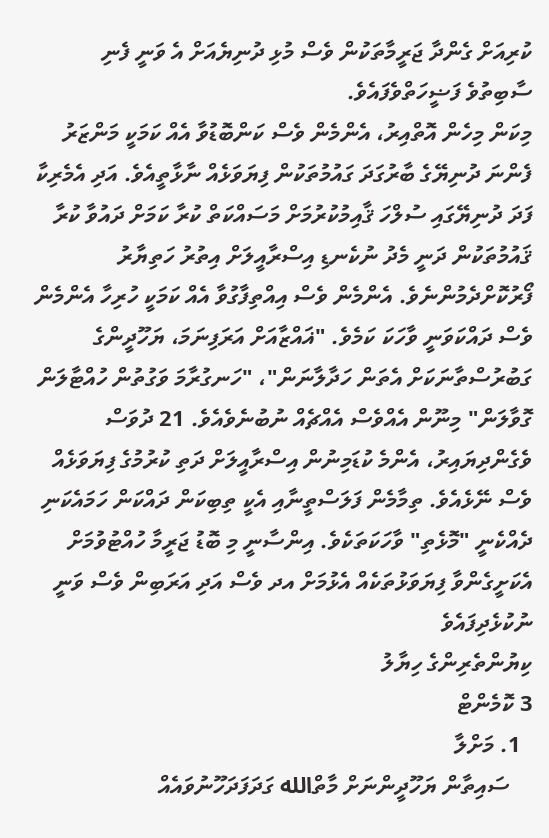ކުރިއަށް ގެންދާ ޖަރީމާތަކުން ވެސް މުޅި ދުނިޔެއަށް އެ ވަނީ ފެނި ސާބިތުވެ ފަޟީހަތްވެފައެވެ.
މިކަން މިހެން އޮތްއިރު، އެންމެން ވެސް ކަންބޮޑުވާ އެއް ކަމަކީ މަންޒަރު ފެންނަ ދުނިޔޭގެ ބާރުގަދަ ގައުމުތަކުން ފިޔަވަޅެއް ނާޅާތީއެވެ. އަދި އެމެރިކާ ފަދަ ދުނިޔޭގައި ސުލްހަ ޤާއިމުކުރުމަށް މަސައްކަތް ކުރާ ކަމަށް ދައުވާ ކުރާ ޤައުމުތަކުން ދަނީ މެދު ނުކެނޑި އިސްރާއީލަށް އިތުރު ހަތިޔާރު ފޯރުކޮށްދެމުންނެވެ. އެންމެން ވެސް އިއްތިފާގުވާ އެއް ކަމަކީ ހުރިހާ އެންމެން ވެސް ދައްކަވަނީ ވާހަކަ ކަމެވެ. "ޣައްޒާއަށް އަރަފިނަމަ، ޔަހޫދީންގެ ގަބުރުސްތާނަކަށް އެތަން ހަދާލާނަން"، "ހަނގުރާމަ ވަގުތުން ހުއްޓާލަން ގޮވާލަން" މިނޫން އެއްވެސް އެއްޗެއް ނުބުނެވެއެވެ. 21 ދުވަސް ވެގެންދިޔައިރު، އެންމެ ކުޑަމިނުން އިސްރާއީލަށް ދަތި ކުރުމުގެ ފިޔަވަޅެއް ވެސް ނޭޅެއެވެ. ތިމާމެން ފަލަސްތީނާއި އެކީ ތިބިކަން ދައްކަން ހަމައެކަނި ދެއްކެނީ "މޮޅެތި" ވާހަކަތަކެވެ. އިންސާނީ މި ބޮޑު ޖަރީމާ ހުއްޓުވުމަށް އެކަށީގެންވާ ފިޔަވަޅުތަކެއް އެޅުމަށް އދ ވެސް އަދި އަރަބިން ވެސް ވަނީ ނުކުޅެދިފައެވެ
ކިޔުންތެރިންގެ ހިޔާލު
3 ކޮމެންޓް
  1. މަށްލާ
    ސައިތާން ޔަހޫދީންނަށް މާތްالله ގަދަފަދަހޫނުވައެއް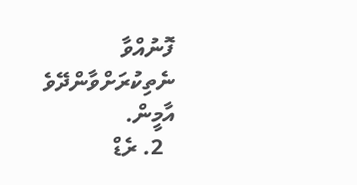ފޮނުއްވާ ނެތިކުރަށްވާންދޭވެ އާމީން.
  2. ރެޑް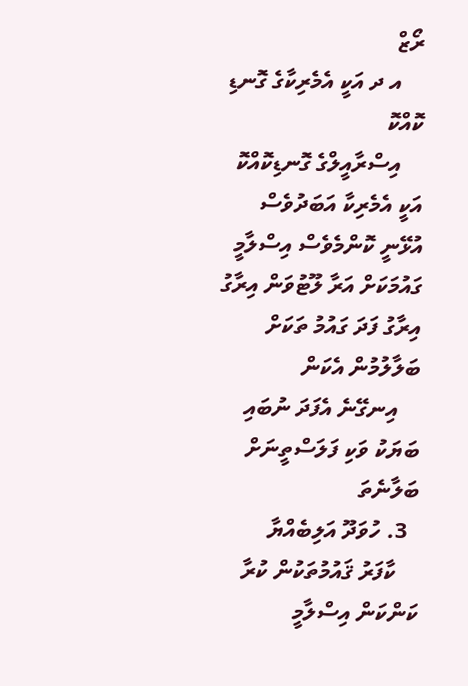ރޯޒް
    އ ދ އަކީ އެމެރިކާގެ ގޮނޑި ކޮއްކޮ
    އިސްރާއީލްގެ ގޮނޑިކޮއްކޮ އަކީ އެމެރިކާ އަބަދުވެސް އުޅޭނީ ކޮންމެވެސް އިސްލާމީ ގައުމަކަށް އަރާ ލޫޓުވަން އިރާގު އިރާގު ފަދަ ގައުމު ތަކަށް ބަލާލުމުން އެކަން
    އިނގޭނެ އެފަދަ ނުބައި ބަޔަކު ވަކި ފަލަސްތީނަށް ބަލާނެތަ
  3. ހުވަދޫ އަލިބެއްޔާ
    ކާފަރު ޤައުމުތަކުން ކުރާ ކަންކަން އިސްލާމީ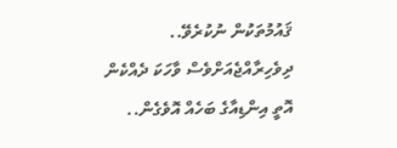ޤައުމުތަކުން ނުކުރެވޭ.. ދިވެހިރާއްޖެއަށްވެސް ވާހަކަ ދެއްކެން އޮތީ އިންޑިއާގެ ބަހެއް އޮވެގެން..